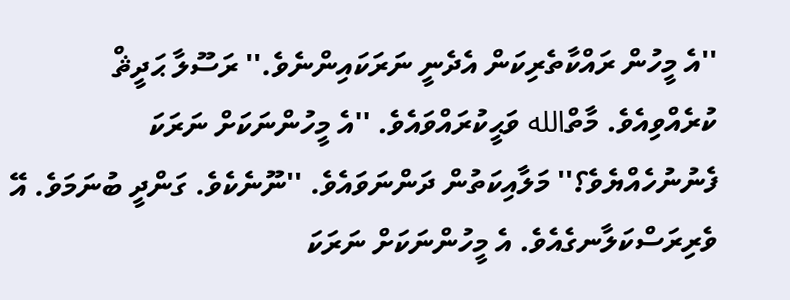''އެ މީހުން ރައްކާތެރިކަން އެދެނީ ނަރަކައިންނެވެ.'' ރަސޫލާ ޙަދީޘް ކުރެއްވިއެވެ. މާތްالله ވަޙީކުރައްވައެވެ. ''އެ މީހުންނަކަށް ނަރަކަ ފެނުނުހެއްޔެވެ؟'' މަލާއިކަތުން ދަންނަވައެވެ. ''ނޫނެކެވެ. ގަންދީ ބުނަމަވެ. އޭ ވެރިރަސްކަލާނގެއެވެ. އެ މީހުންނަކަށް ނަރަކަ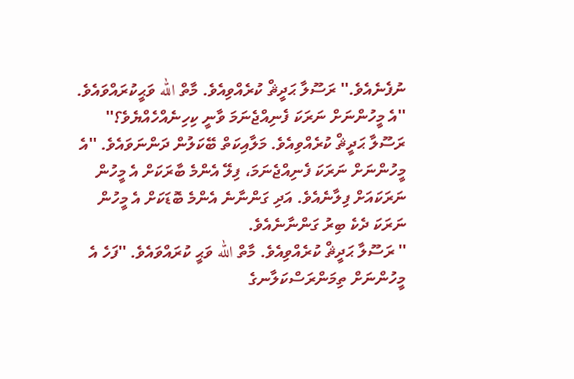ނުފެނެއެވެ.'' ރަސޫލާ ޙަދީޘް ކުރެއްވިއެވެ. މާތް الله ވަޙީކުރައްވައެވެ. ''އެ މީހުންނަށް ނަރަކަ ފެނިއްޖެނަމަ ވާނީ ކިހިނެއްހެއްޔެވެ؟'' ރަސޫލާ ޙަދީޘް ކުރެއްވިއެވެ. މަލާއިކަތް ބޭކަލުން ދަންނަވައެވެ. ''އެ މީހުންނަށް ނަރަކަ ފެނިއްޖެނަމަ، ފިލޭ އެންމެ ބާރަކަށް އެ މީހުން ނަރަކައަށް ފިލާނެއެވެ. އަދި ގަންނާނެ އެންމެ ބޮޑަކަށް އެ މީހުން ނަރަކަ ދެކެ ބިރު ގަންނާނެއެވެ.
'' ރަސޫލާ ޙަދީޘް ކުރެއްވިއެވެ. މާތް الله ވަޙީ ކުރައްވައެވެ. ''ފަހެ އެ މީހުންނަށް ތިމަންރަސްކަލާނގެ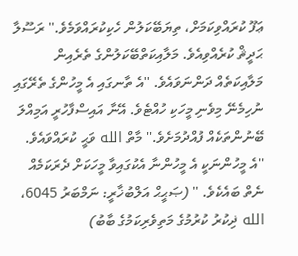ޢަފޫ ކުރައްވިކަމަށް، ތިޔަބޭކަލުން ހެކިކުރައްވަމެވެ.'' ރަސޫލާ ޙަދީޘް ކުރެއްވިއެވެ. މަލާއިކަތްބޭކަލުންގެ ތެރެއިން މަލާއިކަތެއް ދަންނަވައެވެ. ''އެ ތާނގައި އެ މީހުންގެ ތެރޭގައި ނުހިމެނޭ މިވެނި މީހަކި ހުއްޓެވެ. އޭނާ އައިސްފާހުރީ އަމިއްލަ ބޭނުންތަކެއް ފުއްދުމަށެވެ.'' މާތް الله ވަޙީ ކުރައްވައެވެ. ''އެ މީހުންނަކީ އެ މީހުންނާ އެކުގައިވާ މީހަކަށް ދެރަކަމެއް ނެތް ބައެކެވެ. '' (ޞަޙީޙް އަލްބުޚާރީ: ނަމްބަރު 6045، الله ޛިކުރު ކުރުމުގެ މަތިވެރިކަމުގެ ބާބު)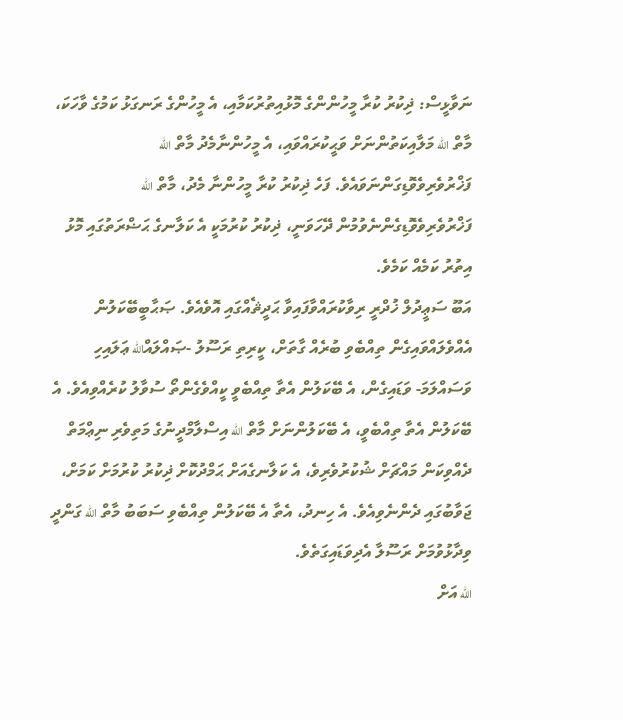ނަވާޅީސް: ޛިކުރު ކުރާ މީހުންންގެ މޮޅުއިތުރުކަމާއި، އެ މީހުންގެ ރަނގަޅު ކަމުގެ ވާހަކަ، މާތް الله މަލާއިކަތުންނަށް ވަޙީކުރައްވައި، އެ މީހުންނާމެދު މާތް الله ފަޚްރުވެރިވެވޮޑިގަންނަވައެވެ. ފަހެ ޛިކުރު ކުރާ މީހުންނާ މެދު، މާތް الله ފަޚްރުވެރިވެވޮޑިގެންނެވުމުން ދޭހަވަނީ، ޛިކުރު ކުރުމަކީ އެ ކަލާނގެ ޙަޟްރަތުގައި މޮޅު އިތުރު ކަމެއް ކަމެވެ.
އަބޫ ސަޢީދުލް ޚުދްރީ ރިވާކުރައްވާފައިވާ ޙަދީޘެއްގައި އޮވެއެވެ. ޞަޙާބީބޭކަލުން އެއްވެލައްވައިގެން ތިއްބެވި ބުރެއް ގާތަށް، ކީރިތި ރަސޫލު -ޞައްލައްالله ޢަލައިހި ވަސައްލަމަ- ވަޑައިގެން، އެ ބޭކަލުން އެތާ ތިއްބެވީ ކީއްވެގެންތޯ ސުވާލު ކުރެއްވިއެވެ. އެ ބޭކަލުން އެތާ ތިއްބެވީ، އެ ބޭކަލުންނަށް މާތް الله އިސްލާމްދީނުގެ މަތިވެރި ނިޢްމަތް ދެއްވިކަން މައްޗަށް ޝުކުރުވެރިވެ، އެ ކަލާނގެއަށް ޙަމްދުކޮށް ޛިކުރު ކުރުމަށް ކަމަށް، ޖަވާބުގައި ދެންނެވިއެވެ. އެ ހިނދު، އެތާ އެ ބޭކަލުން ތިއްބެވި ސަބަބު މާތް الله ގަންދީ ވިދާޅުވުމަށް ރަސޫލާ އެދިވަޑައިގަތެވެ.
الله އަށް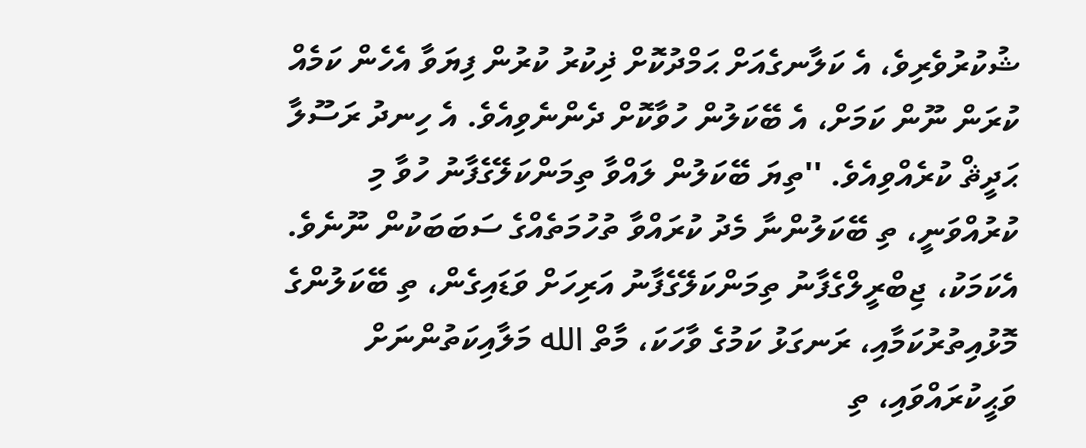ޝުކުރުވެރިވެ، އެ ކަލާނގެއަށް ޙަމްދުކޮށް ޛިކުރު ކުރުން ފިޔަވާ އެހެން ކަމެއް ކުރަން ނޫން ކަމަށް، އެ ބޭކަލުން ހުވާކޮށް ދެންނެވިއެވެ. އެ ހިނދު ރަސޫލާ ޙަދީޘް ކުރެއްވިއެވެ. ''ތިޔަ ބޭކަލުން ލައްވާ ތިމަންކަލޭގެފާނު ހުވާ މި ކުރުއްވަނީ، ތި ބޭކަލުންނާ މެދު ކުރައްވާ ތުހުމަތެއްގެ ސަބަބަކުން ނޫނެވެ. އެކަމަކު، ޖިބްރީލްގެފާނު ތިމަންކަލޭގެފާނު އަރިހަށް ވަޑައިގެން، ތި ބޭކަލުންގެ މޮޅުއިތުރުކަމާއި، ރަނގަޅު ކަމުގެ ވާހަކަ، މާތް الله މަލާއިކަތުންނަށް ވަޙީކުރައްވައި، ތި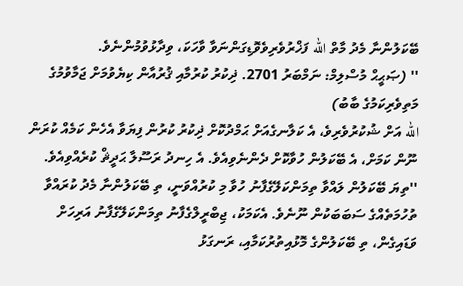ބޭކަލުންނާ މެދު މާތް الله ފަޚްރުވެރިވެވޮޑިގަންނަވާ ވާހަކަ، ވިދާޅުވުމުންނެވެ.
'' (ޞަޙީޙް މުސްލިމް: ނަމްބަރު 2701. ޛިކުރު ކުރުމާއި ޤުރުއާން ކިޔެވުމަށް ޖަމާވުމުގެ މަތިވެރިކަމުގެ ބާބު)
الله އަށް ޝުކުރުވެރިވެ، އެ ކަލާނގެއަށް ޙަމްދުކޮށް ޛިކުރު ކުރުން ފިޔަވާ އެހެން ކަމެއް ކުރަން ނޫން ކަމަށް، އެ ބޭކަލުން ހުވާކޮށް ދެންނެވިއެވެ. އެ ހިނދު ރަސޫލާ ޙަދީޘް ކުރެއްވިއެވެ. ''ތިޔަ ބޭކަލުން ލައްވާ ތިމަންކަލޭގެފާނު ހުވާ މި ކުރުއްވަނީ، ތި ބޭކަލުންނާ މެދު ކުރައްވާ ތުހުމަތެއްގެ ސަބަބަކުން ނޫނެވެ. އެކަމަކު، ޖިބްރީލްގެފާނު ތިމަންކަލޭގެފާނު އަރިހަށް ވަޑައިގެން، ތި ބޭކަލުންގެ މޮޅުއިތުރުކަމާއި، ރަނގަޅު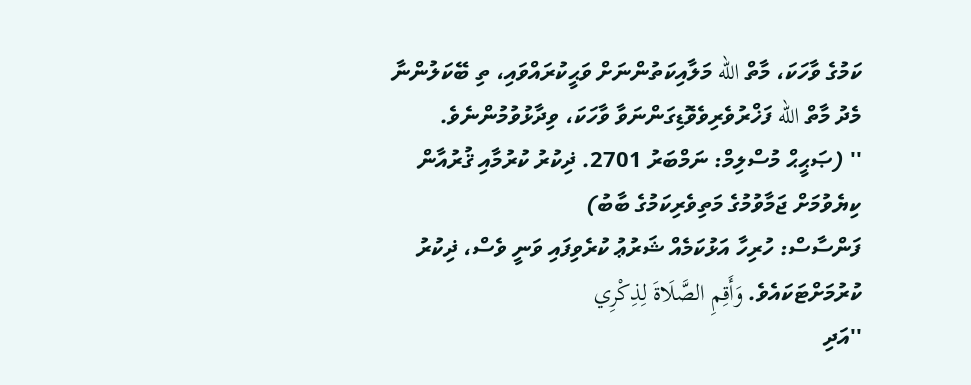ކަމުގެ ވާހަކަ، މާތް الله މަލާއިކަތުންނަށް ވަޙީކުރައްވައި، ތި ބޭކަލުންނާ މެދު މާތް الله ފަޚްރުވެރިވެވޮޑިގަންނަވާ ވާހަކަ، ވިދާޅުވުމުންނެވެ.
'' (ޞަޙީޙް މުސްލިމް: ނަމްބަރު 2701. ޛިކުރު ކުރުމާއި ޤުރުއާން ކިޔެވުމަށް ޖަމާވުމުގެ މަތިވެރިކަމުގެ ބާބު)
ފަންސާސް: ހުރިހާ އަޅުކަމެއް ޝަރުޢު ކުރެވިފައި ވަނީ ވެސް، ޛިކުރު ކުރުމަށްޓަކައެވެ. وَأَقِمِ الصَّلَاةَ لِذِكْرِي
''އަދި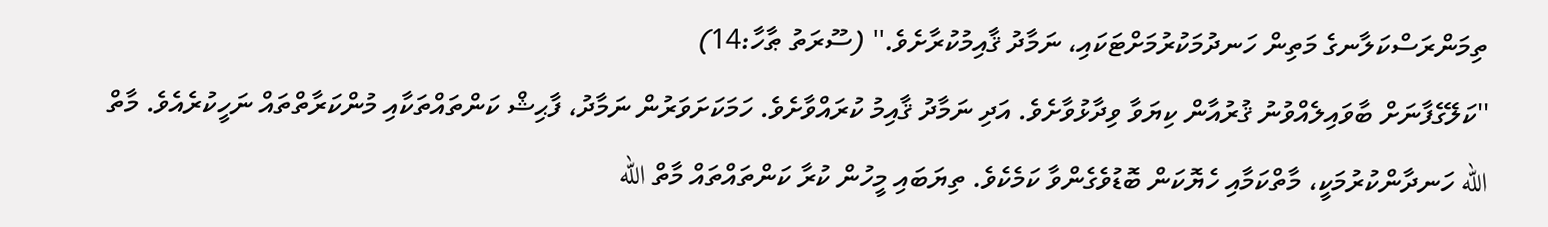ތިމަންރަސްކަލާނގެ މަތިން ހަނދުމަކުރުމަށްޓަކައި، ނަމާދު ޤާއިމުކުރާށެވެ.'' (ސޫރަތު ޠާހާ:14)
''ކަލޭގެފާނަށް ބާވައިލެއްވުނު ޤުރުއާން ކިޔަވާ ވިދާޅުވާށެވެ. އަދި ނަމާދު ޤާއިމު ކުރައްވާށެވެ. ހަމަކަށަވަރުން ނަމާދު، ފާޙިޝް ކަންތައްތަކާއި މުންކަރާތްތައް ނަހީކުރެއެވެ. މާތް الله ހަނދާންކުރުމަކީ، މާތްކަމާއި ހެޔޮކަން ބޮޑުވެގެންވާ ކަމެކެވެ. ތިޔަބައި މީހުން ކުރާ ކަންތައްތައް މާތް الله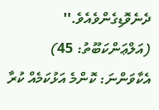ދެނެވޮޑިގެންވެއެވެ.'' (އަލްޢަންކަބޫތު: 45)
އެކާވަންނަ: ކޮންމެ އަޅުކަމެއް ކުރާ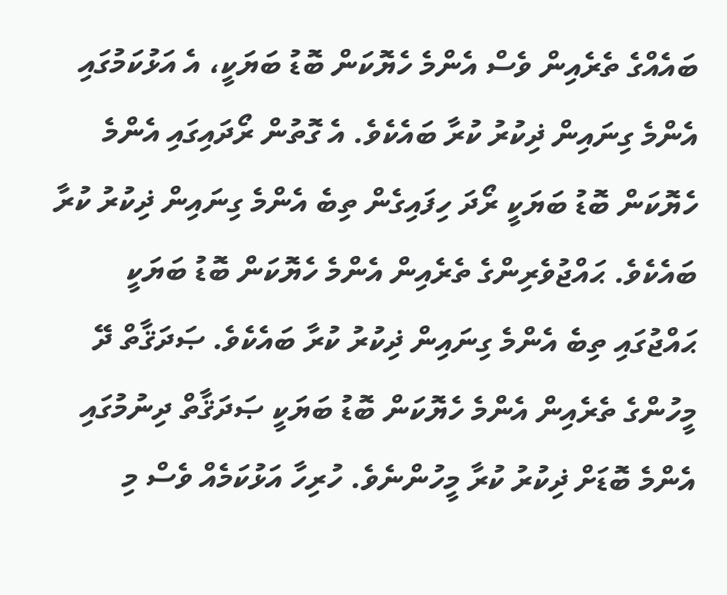ބައެއްގެ ތެރެއިން ވެސް އެންމެ ހެޔޮކަން ބޮޑު ބަޔަކީ، އެ އަޅުކަމުގައި އެންމެ ގިނައިން ޛިކުރު ކުރާ ބައެކެވެ. އެ ގޮތުން ރޯދައިގައި އެންމެ ހެޔޮކަން ބޮޑު ބަޔަކީ ރޯދަ ހިފައިގެން ތިބެ އެންމެ ގިނައިން ޛިކުރު ކުރާ ބައެކެވެ. ޙައްޖުވެރިންގެ ތެރެއިން އެންމެ ހެޔޮކަން ބޮޑު ބަޔަކީ ޙައްޖުގައި ތިބެ އެންމެ ގިނައިން ޛިކުރު ކުރާ ބައެކެވެ. ޞަދަޤާތް ދޭ މީހުންގެ ތެރެއިން އެންމެ ހެޔޮކަން ބޮޑު ބަޔަކީ ޞަދަޤާތް ދިނުމުގައި އެންމެ ބޮޑަށް ޛިކުރު ކުރާ މީހުންނެވެ. ހުރިހާ އަޅުކަމެއް ވެސް މި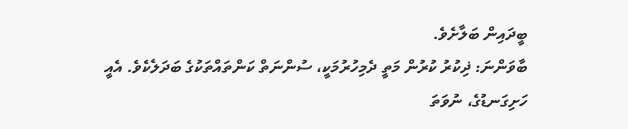ބީދައިން ބަލާށެވެ.
ބާވަންނަ: ޛިކުރު ކުރުން މަތީ ދެމިހުރުމަކީ، ސުންނަތް ކަންތައްތަކުގެ ބަދަލެކެވެ. އެއީ ހަށިގަނޑުގެ، ނުވަތަ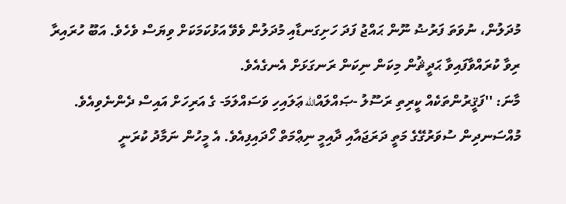މުދަލުން، ނުވަތަ ފަރުޟު ނޫން ޙައްޖު ފަދަ ހަށިގަނޑާއި މުދަލުން ވެވޭ އަޅުކަމަކަށް ވިޔަސް ވެހެވެ. އަބޫ ހުރައިރާ ރިވާ ކުރައްވާފައިވާ ޙަދީޘުން މިކަން ނިކަން ރަނގަޅަށް އެނގެއެވެ.
މާނަ: ''ފަޤީރުންތަކެއް ކީރިތި ރަސޫލު -ޞައްލައްالله ޢަލައިހި ވަސައްލަމަ- ގެ އަރިހަށް އައިސް ދެންނެވިއެވެ. މުއްސަނދިން ސުވަރުގޭގެ މަތީ ދަރަޖައާއި ދާއިމީ ނިޢްމަތް ހޯދައިފިއެވެ. އެ މީހުން ނަމާދު ކުރަނީ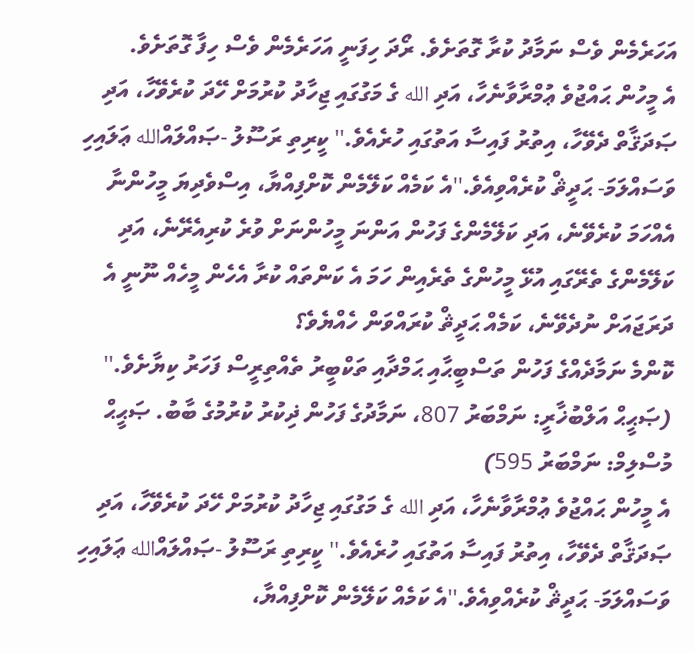އަހަރެމެން ވެސް ނަމާދު ކުރާ ގޮތަށެވެ. ރޯދަ ހިފަނީ އަހަރެމެން ވެސް ހިފާ ގޮތަށެވެ.
އެ މީހުން ޙައްޖުވެ ޢުމްރާވާނެހާ، އަދި الله ގެ މަގުގައި ޖިހާދު ކުރުމަށް ހޭދަ ކުރެވޭހާ، އަދި ޞަދަޤާތް ދެވޭހާ، އިތުރު ފައިސާ އަތުގައި ހުރެއެވެ.'' ކީރިތި ރަސޫލު -ޞައްލައްالله ޢަލައިހި ވަސައްލަމަ- ޙަދީޘް ކުރެއްވިއެވެ.''އެ ކަމެއް ކަލޭމެން ކޮށްފިއްޔާ، އިސްވެދިޔަ މީހުންނާ އެއްހަމަ ކުރެވޭނެ، އަދި ކަލޭމެންގެ ފަހުން އަންނަ މީހުންނަށް ވުރެ ކުރިއެރޭނެ، އަދި ކަލޭމެންގެ ތެރޭގައި އުޅޭ މީހުންގެ ތެރެއިން ހަމަ އެ ކަންތައް ކުރާ އެހެން މީހެއް ނޫނީ އެ ދަރަޖައަށް ނުދެވޭނެ، ކަމެއް ޙަދީޘް ކުރައްވަން ހެއްޔެވެ؟
ކޮންމެ ނަމާދެއްގެ ފަހުން ތަސްބީޙާއި ޙަމްދާއި ތަކްބީރު ތެއްތިރީސް ފަހަރު ކިޔާށެވެ.'' (ޞަޙީޙް އަލްބުޚާރީ: ނަމްބަރު 807، ނަމާދުގެ ފަހުން ޛިކުރު ކުރުމުގެ ބާބު. ޞަޙީޙް މުސްލިމް: ނަމްބަރު 595)
އެ މީހުން ޙައްޖުވެ ޢުމްރާވާނެހާ، އަދި الله ގެ މަގުގައި ޖިހާދު ކުރުމަށް ހޭދަ ކުރެވޭހާ، އަދި ޞަދަޤާތް ދެވޭހާ، އިތުރު ފައިސާ އަތުގައި ހުރެއެވެ.'' ކީރިތި ރަސޫލު -ޞައްލައްالله ޢަލައިހި ވަސައްލަމަ- ޙަދީޘް ކުރެއްވިއެވެ.''އެ ކަމެއް ކަލޭމެން ކޮށްފިއްޔާ،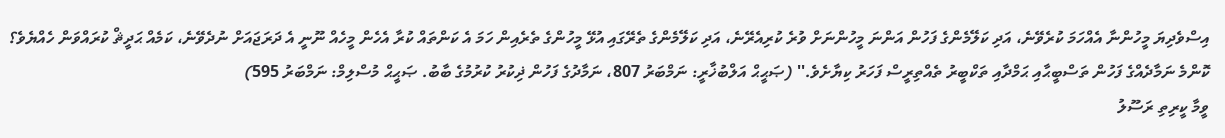އިސްވެދިޔަ މީހުންނާ އެއްހަމަ ކުރެވޭނެ، އަދި ކަލޭމެންގެ ފަހުން އަންނަ މީހުންނަށް ވުރެ ކުރިއެރޭނެ، އަދި ކަލޭމެންގެ ތެރޭގައި އުޅޭ މީހުންގެ ތެރެއިން ހަމަ އެ ކަންތައް ކުރާ އެހެން މީހެއް ނޫނީ އެ ދަރަޖައަށް ނުދެވޭނެ، ކަމެއް ޙަދީޘް ކުރައްވަން ހެއްޔެވެ؟
ކޮންމެ ނަމާދެއްގެ ފަހުން ތަސްބީޙާއި ޙަމްދާއި ތަކްބީރު ތެއްތިރީސް ފަހަރު ކިޔާށެވެ.'' (ޞަޙީޙް އަލްބުޚާރީ: ނަމްބަރު 807، ނަމާދުގެ ފަހުން ޛިކުރު ކުރުމުގެ ބާބު. ޞަޙީޙް މުސްލިމް: ނަމްބަރު 595)
ވީމާ ކީރިތި ރަސޫލު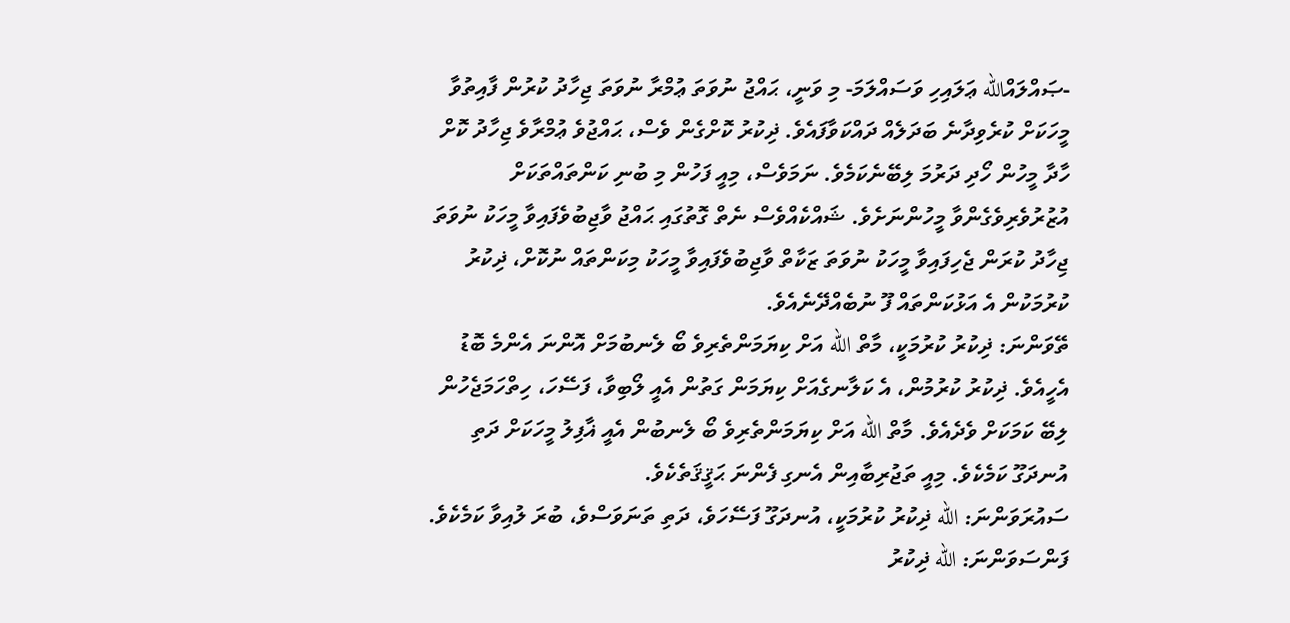-ޞައްލައްالله ޢަލައިހި ވަސައްލަމަ- މި ވަނީ، ޙައްޖު ނުވަތަ ޢުމްރާ ނުވަތަ ޖިހާދު ކުރުން ފާއިތުވާ މީހަކަށް ކުރެވިދާނެ ބަދަލެއް ދައްކަވާފައެވެ. ޛިކުރު ކޮށްގެން ވެސް، ޙައްޖުވެ ޢުމްރާވެ ޖިހާދު ކޮށް ހާދާ މީހުން ހޯދި ދަރުމަ ލިބޭނެކަމެވެ. ނަމަވެސް، މިއީ ފަހުން މި ބުނި ކަންތައްތަކަށް އުޒުރުވެރިވެގެންވާ މީހުންނަށެވެ. ޝައްކެއްވެސް ނެތް ގޮތުގައި ޙައްޖު ވާޖިބުވެފައިވާ މީހަކު ނުވަތަ ޖިހާދު ކުރަން ޖެހިފައިވާ މީހަކު ނުވަތަ ޒަކާތް ވާޖިބުވެފައިވާ މީހަކު މިކަންތައް ނުކޮށް، ޛިކުރު ކުރުމަކުން އެ އަޅުކަންތައް ފޫ ނުބެއްދޭނެއެވެ.
ތޭވަންނަ: ޛިކުރު ކުރުމަކީ، މާތް الله އަށް ކިޔަމަންތެރިވެ ބޯ ލެނބުމަށް އޮންނަ އެންމެ ބޮޑު އެހީއެވެ. ޛިކުރު ކުރުމުން، އެ ކަލާނގެއަށް ކިޔަމަން ގަތުން އެއީ ލޯބިވާ، ފަސޭހަ، ހިތްހަމަޖެހުން ލިބޭ ކަމަކަށް ވެދެއެވެ. މާތް الله އަށް ކިޔަމަންތެރިވެ ބޯ ލެނބުން އެއީ ޣާފިލު މީހަކަށް ދަތި އުނދަގޫ ކަމެކެވެ. މިއީ ތަޖުރިބާއިން އެނގި ފެންނަ ޙަޤީޤަތެކެވެ.
ސައުރަވަންނަ: الله ޛިކުރު ކުރުމަކީ، އުނދަގޫ ފަސޭހަވެ، ދަތި ތަނަވަސްވެ، ބުރަ ލުއިވާ ކަމެކެވެ.
ފަންސަވަންނަ: الله ޛިކުރު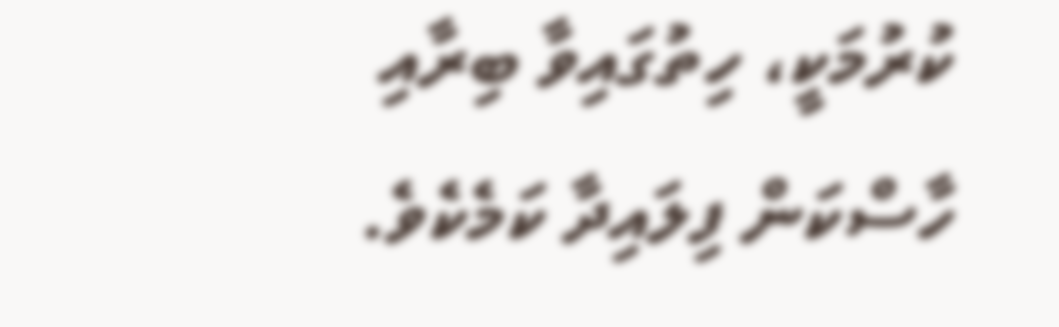ކުރުމަކީ، ހިތުގައިވާ ބިރާއި ހާސްކަން ފިލައިދާ ކަމެކެވެ.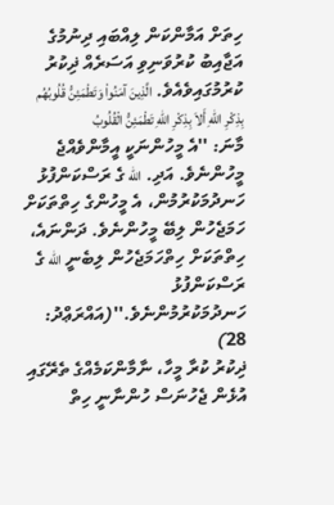ހިތަށް އަމާންކަން ލިއްބައި ދިނުމުގެ އަޖާއިބު ކުރުވަނިވި އަސަރެއް ޛިކުރު ކުރުމުގައިވެއެވެ. الَّذِينَ آمَنُواْ وَتَطْمَئِنُّ قُلُوبُهُم بِذِكْرِ اللّهِ أَلاَ بِذِكْرِ اللّهِ تَطْمَئِنُّ الْقُلُوبُ
މާނަ: ''އެ މީހުންނަކީ އީމާންވެއްޖެ މީހުންނެވެ. އަދި. الله ގެ ރަސްކަންފުޅު ހަނދުމަކުރުމުން، އެ މީހުންގެ ހިތްތަކަށް ހަމަޖެހުން ލިބޭ މީހުންނެވެ. ދަންނައެ، ހިތްތަކަށް ހިތްހަމަޖެހުން ލިބެނީ الله ގެ ރަސްކަންފުޅު ހަނދުމަކުރުމުންނެވެ.''(އައްރަޢްދު: 28)
ޛިކުރު ކުރާ މީހާ، ނާމާންކަމެއްގެ ތެރޭގައި އުޅެން ޖެހުނަސް ހުންނާނީ ހިތް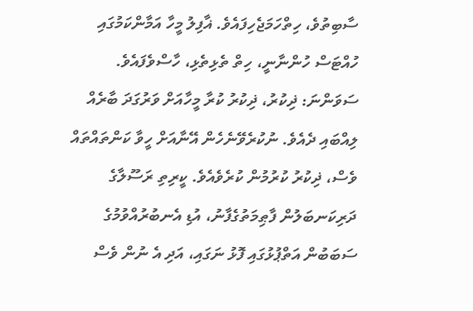ސާބިތުވެ، ހިތްހަމަޖެހިފައެވެ. ޣާފިލު މީހާ އަމާންކަމުގައި ހުއްޓަސް ހުންނާނީ، ހިތް ތެޅިތެޅި، ހާސްވެފައެވެ.
ސަވަންނަ: ޛިކުރު، ޛިކުރު ކުރާ މީހާއަށް ވަރުގަދަ ބާރެއް ލިއްބައި ދެއެވެ. ނުކުރެވޭނެހެން އޭނާއަށް ހީވާ ކަންތައްތައް ވެސް، ޛިކުރު ކުރުމުން ކުރެވެއެވެ. ކީރިތި ރަސޫލާގެ ދަރިކަނބަލުން ފާޠިމަތުގެފާނު، އުޑި އެނބުރުއްވުމުގެ ސަބަބުން އަތްޕުޅުގައި ފޮޅު ނަގައި، އަދި އެ ނުން ވެސް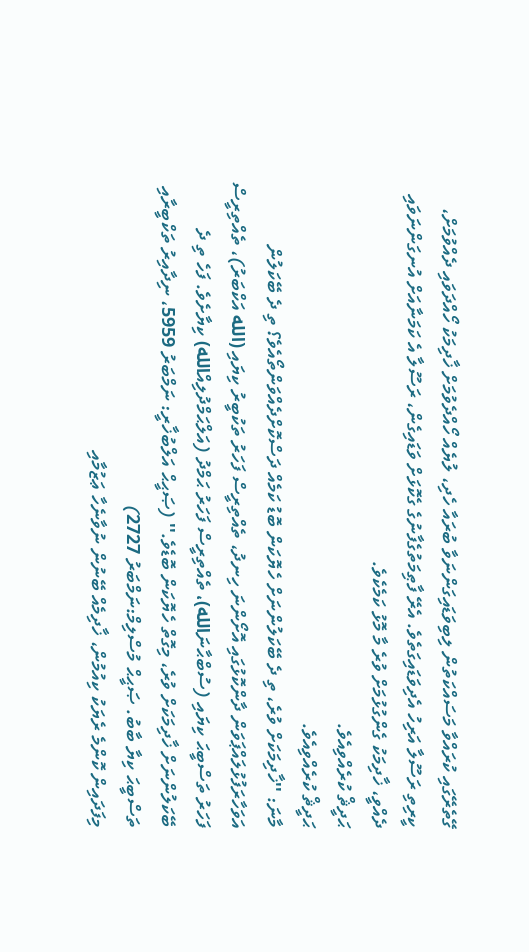ގޭތެރޭގައި ކުރައްވާ މަސައްކަތުން ލިބިވަޑައިގަންނަވާ ބުރައާ ހެދި، ލުޔެއް ހޯއްދެވުމަށް ޚާދިމަކު ހޯއްދަވައި ދެއްވުމަށް، ކީރިތި ރަސޫލާ އަރިހު އެދިވަޑައިގަތެވެ. އެރޭ ފާޠިމަތުގެފާނުގެ ގެކޮޅަށް ވަޑައިގެން، ރަސޫލާ އެ ކަމަނާއަށް އުނގަންނަވައި ދެއްވީ، ޚާދިމަކު ގެންގުޅުމަށް ވުރެ މާ މޮޅު ކަމެކެވެ.
ޙަދީޘް ކުރެއްވިއެވެ.
ޙަދީޘް ކުރެއްވިއެވެ.
މާނަ: ''ޚާދިމަކަށް ވުރެ، ތި ދެ ބޭކަލުންނަށް ހެޔޮކަން ބޮޑު ކަމެއް ދަސްކޮށްދެއްވަންތޯއެވެ؟ ތި ދެ ބޭކަލުން އަވަހާރަފުޅުލައްޕަވަން ދާންކޮޅުގައި އޮށޯންނަ ހިނދު، ތެއްތިރީސް ފަހަރު ތަކުބީރު ކިޔައި (الله އަކްބަރު)، ތެއްތިރީސް ފަހަރު ތަސްބީޙަ ކިޔައި (ސުބްޙާނަالله)، ތެއްތިރީސް ފަހަރު ޙަމްދު (އަލްޙަމްދުލިއްالله) ކިޔާށެވެ. ފަހެ ތި ދެ ބޭކަލުންނަށް ޚާދިމަކަށް ވުރެ، މިގޮތް ހެޔޮކަން ބޮޑެވެ.'' (ޞަޙީޙް އަލްބުޚާރީ: ނަމްބަރު 5959، ނިދާއިރު ތަކްބީރާއި ތަސްބީޙަ ކިޔާ ބާބު. ޞަޙީޙް މުސްލިމް:ނަމްބަރު 2727)
މިފަދައިން ކޮންމެ ރެޔަކު ކިއުމުން، ޚާދިމެއް ބޭނުން ނުވާނެހާ ޢަޒުމާއި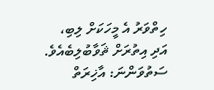ހިތްވަރު އެ މީހަކަށް ލިބި، އަދި އިތުރަށް ޘަވާބުލިބެއެވެ.
ސަތުވަންނަ: އާޚިރަތް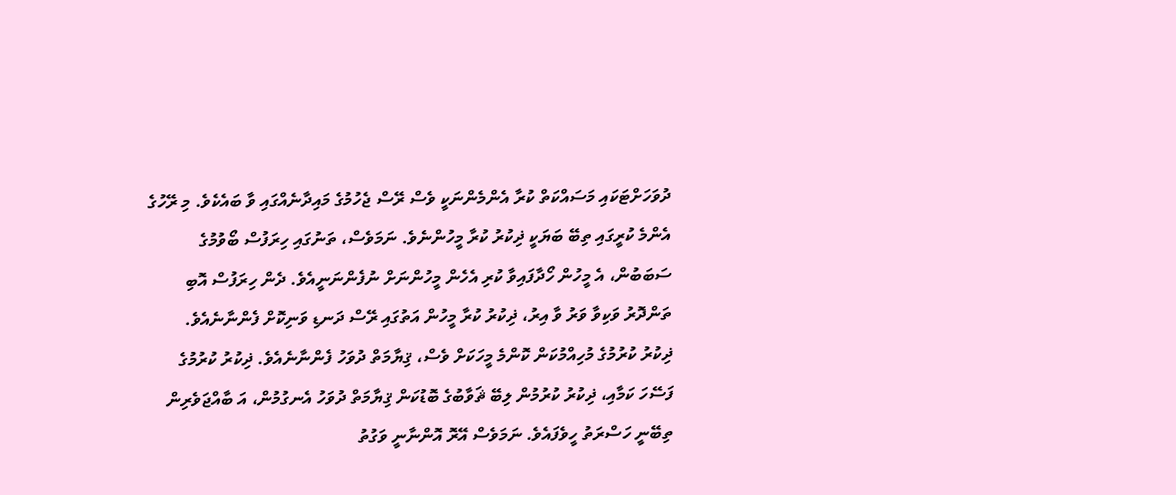ދުވަހަށްޓަކައި މަސައްކަތް ކުރާ އެންމެންނަކީ ވެސް ރޭސް ޖެހުމުގެ މައިދާނެއްގައި ވާ ބައެކެވެ. މި ރޭހުގެ އެންމެ ކުރީގައި ތިބޭ ބަޔަކީ ޛިކުރު ކުރާ މީހުންނެވެ. ނަމަވެސް، ތަނުގައި ހިރަފުސް ބޯވުމުގެ ސަބަބުން، އެ މީހުން ހޯދާފައިވާ ކުރި އެހެން މީހުންނަށް ނުފެންނަނީއެވެ. ދެން ހިރަފުސް އޮބި ތަންދޮރު ވަކިވާ ވަރު ވާ އިރު، ޛިކުރު ކުރާ މީހުން އަތުގައި ރޭސް ދަނޑި ވަނިކޮށް ފެންނާނެއެވެ.
ޛިކުރު ކުރުމުގެ މުހިއްމުކަން ކޮންމެ މީހަކަށް ވެސް، ޤިޔާމަތް ދުވަހު ފެންނާނެއެވެ. ޛިކުރު ކުރުމުގެ ފަސޭހަ ކަމާއި، ޛިކުރު ކުރުމުން ލިބޭ ޘަވާބުގެ ބޮޑުކަން ޤިޔާމަތް ދުވަހު އެނގުމުން، އަ ބާއްޖަވެރިން ތިބޭނީ ހަސްރަތު ހީވެފައެވެ. ނަމަވެސް އޭރޮ އޮންނާނީ ވަގުތު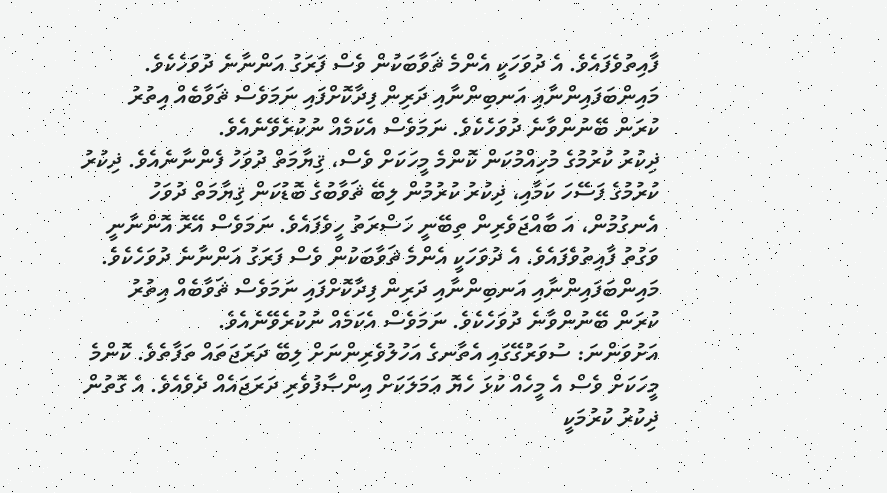ފާއިތުވެފައެވެ. އެ ދުވަހަކީ އެންމެ ޘަވާބަކުން ވެސް ފަރަގު އަންނާނެ ދުވަހެކެވެ. މައިންބަފައިންނާއި އަނބިންނާއި ދަރިން ފިދާކޮށްފައި ނަމަވެސް ޘަވާބެއް އިތުރު ކުރަން ބޭނުންވާނެ ދުވަހެކެވެ. ނަމަވެސް އެކަމެއް ނުކުރެވޭނެއެވެ.
ޛިކުރު ކުރުމުގެ މުހިއްމުކަން ކޮންމެ މީހަކަށް ވެސް، ޤިޔާމަތް ދުވަހު ފެންނާނެއެވެ. ޛިކުރު ކުރުމުގެ ފަސޭހަ ކަމާއި، ޛިކުރު ކުރުމުން ލިބޭ ޘަވާބުގެ ބޮޑުކަން ޤިޔާމަތް ދުވަހު އެނގުމުން، އަ ބާއްޖަވެރިން ތިބޭނީ ހަސްރަތު ހީވެފައެވެ. ނަމަވެސް އޭރޮ އޮންނާނީ ވަގުތު ފާއިތުވެފައެވެ. އެ ދުވަހަކީ އެންމެ ޘަވާބަކުން ވެސް ފަރަގު އަންނާނެ ދުވަހެކެވެ. މައިންބަފައިންނާއި އަނބިންނާއި ދަރިން ފިދާކޮށްފައި ނަމަވެސް ޘަވާބެއް އިތުރު ކުރަން ބޭނުންވާނެ ދުވަހެކެވެ. ނަމަވެސް އެކަމެއް ނުކުރެވޭނެއެވެ.
އަށުވަންނަ: ސުވަރުގޭގައި އެތާނގެ އަހުލުވެރިންނަށް ލިބޭ ދަރަޖަތައް ތަފާތެވެ. ކޮންމެ މީހަކަށް ވެސް އެ މީހެއް ކުޅަ ހެޔޮ ޢަމަލަކަށް އިންޞާފުވެރި ދަރަޖައެއް ދެވެއެވެ. އެ ގޮތުން ޛިކުރު ކުރުމަކީ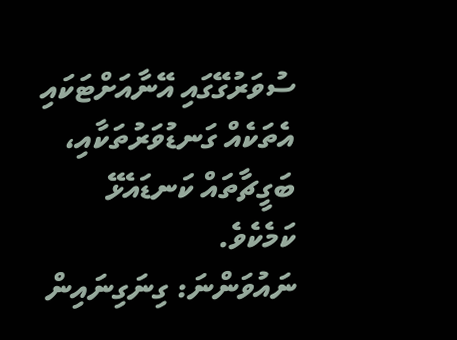ސުވަރުގޭގައި އޭނާއަށްޓަކައި އެތަކެއް ގަނޑުވަރުތަކާއި، ބަގީޗާތައް ކަނޑައެޅޭ ކަމެކެވެ.
ނައުވަންނަ: ގިނަގިނައިން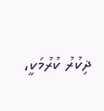ޛިކުރު ކުރުމަކީ،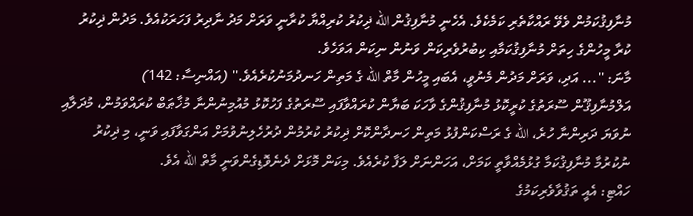މުނާފިޤުކަމުން ވެވޭ ރައްކާތެރި ކަމެކެވެ. އެހެނީ މުނާފިޤުން الله ޛިކުރު ކުރިއްޔާ ކުރާނީ ވަރަށް މަދު ނާދިރު ފަހަރަކުއެވެ. މަދުން ޛިކުރު ކުރާ މީހުންގެ ހިތަށް މުނާފިޤުކަމާއި ކިބުރުވެރިކަން ވަނުން ނިކަން އަވަހެވެ.
މާނަ: ''... އަދި، ވަރަށް މަދުން މެނުވީ، އެބައި މީހުން މާތް الله ގެ މަތިން ހަނދުމަނުކުރެއެވެ.'' (އައްނިސާ: 142)
އަލްމުނާފިޤޫން ސޫރަތުގެ ކުރީކޮޅު މުނާފިޤުންގެ ވާހަކަ ބަޔާން ކުރައްވާފައި ސޫރަތުގެ ފަހުކޮޅު މުއުމިނުންނާ މުޚާޠަބް ކުރައްވަމުން، މުދަލާއި ނުވަޔަ ދަރިންނާ ހުރެ، الله ގެ ރަސްކަންފުޅު މަތިން ހަނދާންކޮށް ޛިކުރު ކުރުމުން ދުރުހެލިނުވުމަށް އަންގަވާފައި ވަނީ، މި ޛިކުރު ނުކުރުމާ މުނާފިޤުކަމާ ގުޅުމެއްވާތީ ކަމަށް، އަހަންނަށް ލަފާ ކުރެއެވެ. މިކަން މޮޅަށް ދެނެވޮޑިގެންވަނީ މާތް الله އެވެ.
ހައްޓި: އެއީ ތަޤުވާވެރިކަމުގެ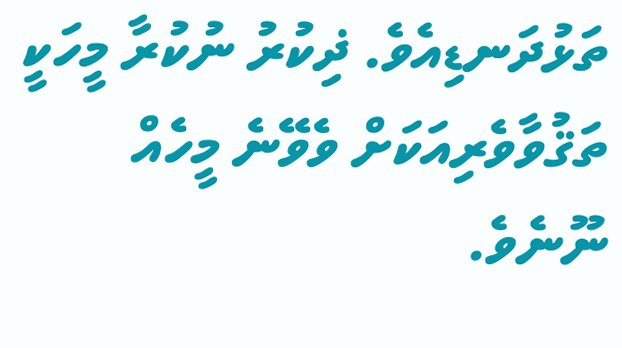ތަޅުދަނޑިއެވެ. ޛިކުރު ނުކުރާ މީހަކީ ތަޤުވާވެރިއަކަށް ވެވޭނެ މީހެއް ނޫނެވެ.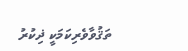ތަޤުވާވެރިކަމަކީ ޛިކުރު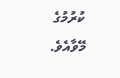ކުރުމުގެ މޭވާއެވެ.